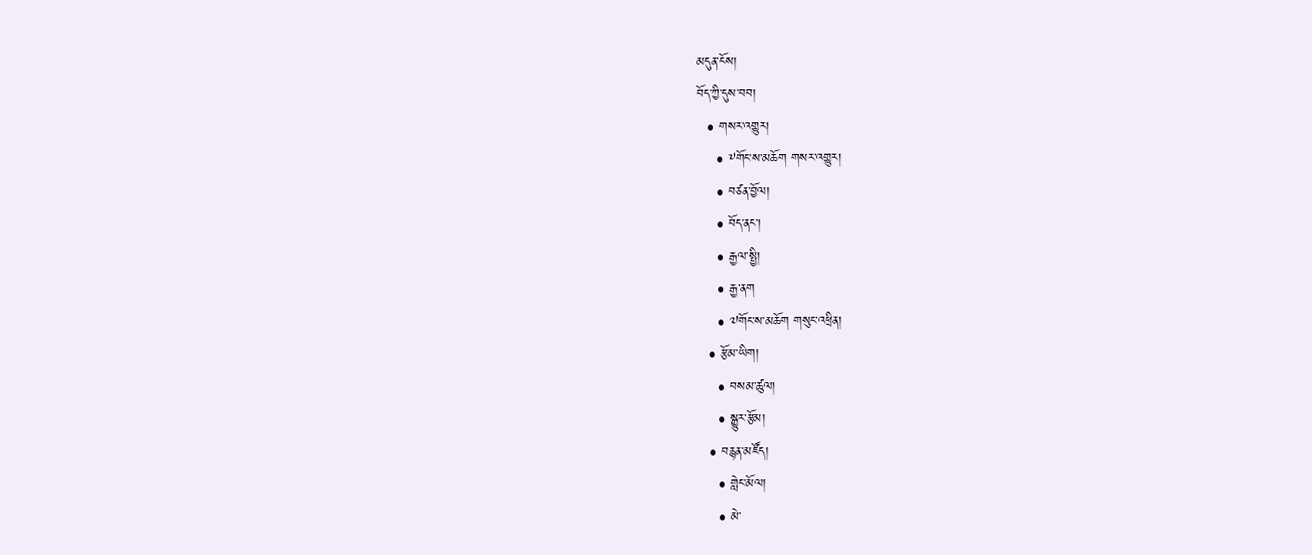མདུན་ངོས།
བོད་ཀྱི་དུས་བབ།
  • གསར་འགྱུར།
    • ༸གོང་ས་མཆོག གསར་འགྱུར།
    • བཙན་བྱོལ།
    • བོད་ནང་།
    • རྒྱལ་སྤྱི།
    • རྒྱ་ནག
    • ༧གོང་ས་མཆོག གསུང་འཕྲིན།
  • རྩོམ་ཡིག།
    • བསམ་ཚུལ།
    • སྒྱུར་རྩོམ།
  • བརྙན་མཛོད།
    • གླེང་མོལ།
    • མེ་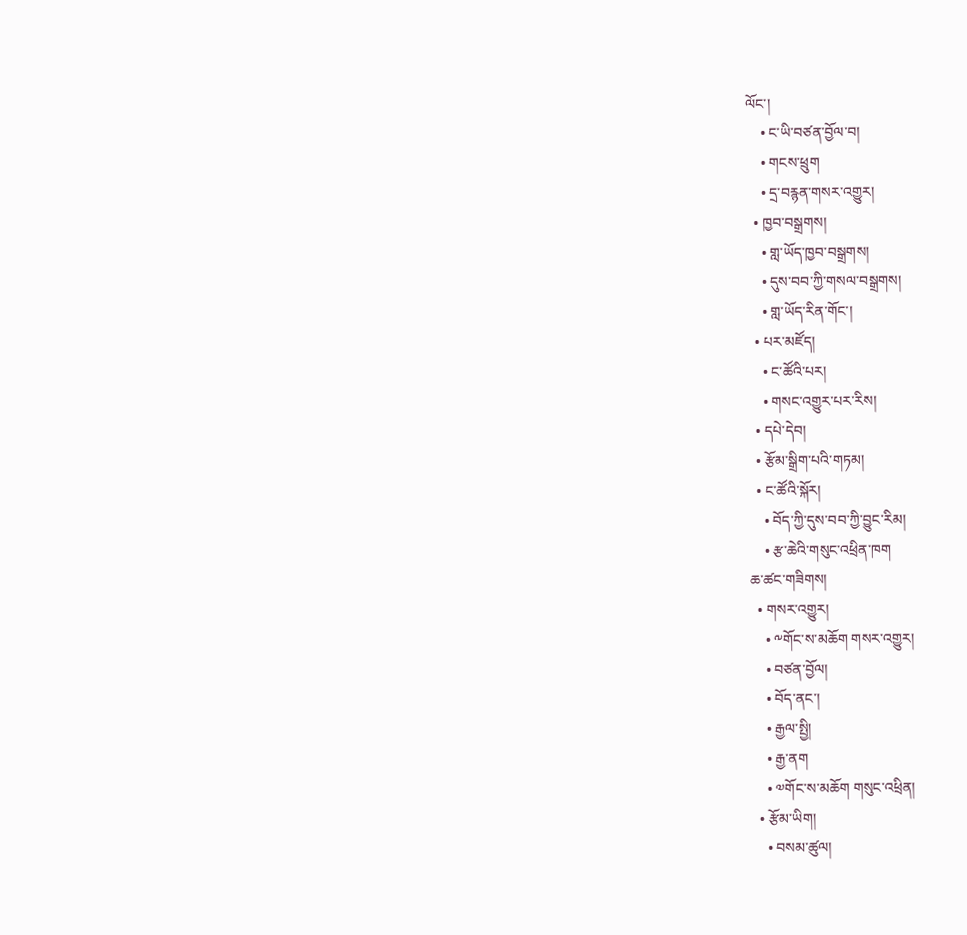ལོང་།
    • ང་ཡི་བཙན་བྱོལ་བ།
    • གངས་ཕྲུག
    • དྲ་བརྙན་གསར་འགྱུར།
  • ཁྱབ་བསྒྲགས།
    • གླ་ཡོད་ཁྱབ་བསྒྲགས།
    • དུས་བབ་ཀྱི་གསལ་བསྒྲགས།
    • གླ་ཡོད་རིན་གོང་།
  • པར་མཛོད།
    • ང་ཚོའི་པར།
    • གསང་འགྱུར་པར་རིས།
  • དཔེ་དེབ།
  • རྩོམ་སྒྲིག་པའི་གཏམ།
  • ང་ཚོའི་སྐོར།
    • བོད་ཀྱི་དུས་བབ་ཀྱི་བྱུང་རིམ།
    • རྩ་ཆེའི་གསུང་འཕྲིན་ཁག
ཆ་ཚང་གཟིགས།
  • གསར་འགྱུར།
    • ༸གོང་ས་མཆོག གསར་འགྱུར།
    • བཙན་བྱོལ།
    • བོད་ནང་།
    • རྒྱལ་སྤྱི།
    • རྒྱ་ནག
    • ༧གོང་ས་མཆོག གསུང་འཕྲིན།
  • རྩོམ་ཡིག།
    • བསམ་ཚུལ།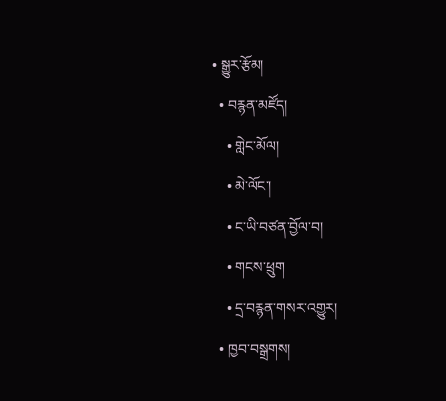• སྒྱུར་རྩོམ།
  • བརྙན་མཛོད།
    • གླེང་མོལ།
    • མེ་ལོང་།
    • ང་ཡི་བཙན་བྱོལ་བ།
    • གངས་ཕྲུག
    • དྲ་བརྙན་གསར་འགྱུར།
  • ཁྱབ་བསྒྲགས།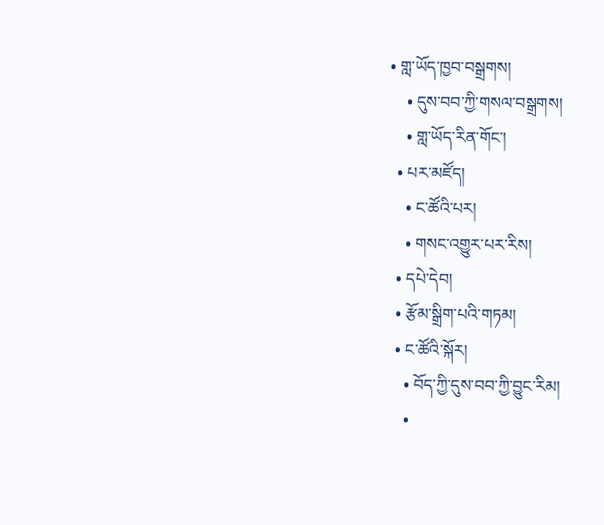• གླ་ཡོད་ཁྱབ་བསྒྲགས།
    • དུས་བབ་ཀྱི་གསལ་བསྒྲགས།
    • གླ་ཡོད་རིན་གོང་།
  • པར་མཛོད།
    • ང་ཚོའི་པར།
    • གསང་འགྱུར་པར་རིས།
  • དཔེ་དེབ།
  • རྩོམ་སྒྲིག་པའི་གཏམ།
  • ང་ཚོའི་སྐོར།
    • བོད་ཀྱི་དུས་བབ་ཀྱི་བྱུང་རིམ།
    •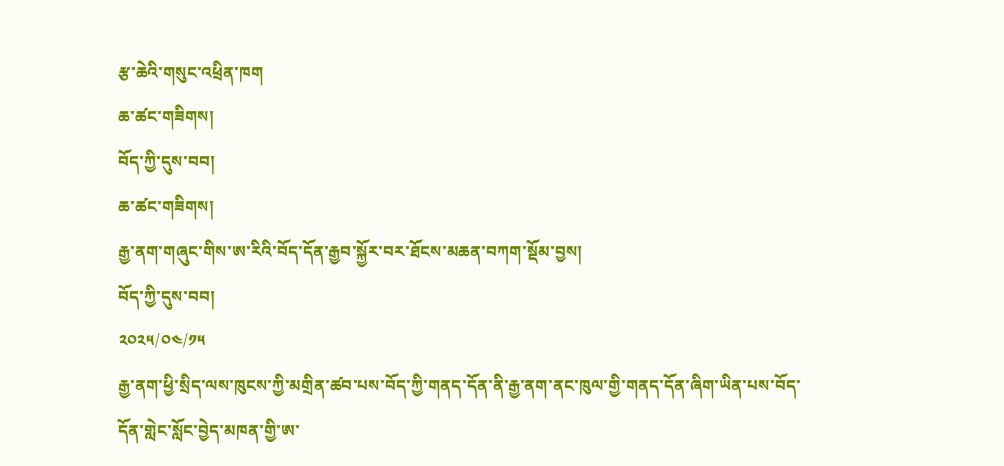རྩ་ཆེའི་གསུང་འཕྲིན་ཁག
ཆ་ཚང་གཟིགས།
བོད་ཀྱི་དུས་བབ།
ཆ་ཚང་གཟིགས།
རྒྱ་ནག་གཞུང་གིས་ཨ་རིའི་བོད་དོན་རྒྱབ་སྐྱོར་བར་ཐོངས་མཆན་བཀག་སྡོམ་བྱས།
བོད་ཀྱི་དུས་བབ།
༢༠༢༥/༠༤/༡༥
རྒྱ་ནག་ཕྱི་སྲིད་ལས་ཁུངས་ཀྱི་མགྲིན་ཚབ་པས་བོད་ཀྱི་གནད་དོན་ནི་རྒྱ་ནག་ནང་ཁུལ་གྱི་གནད་དོན་ཞིག་ཡིན་པས་བོད་དོན་གླེང་སློང་བྱེད་མཁན་གྱི་ཨ་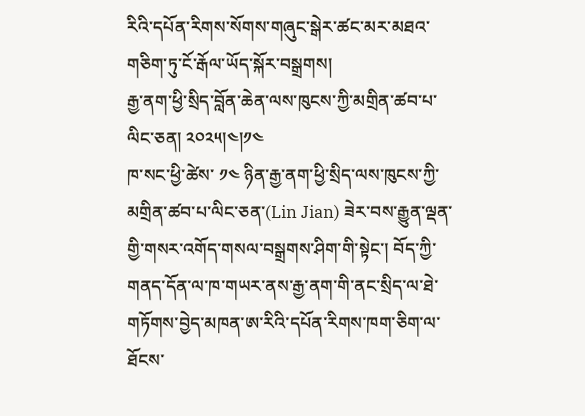རིའི་དཔོན་རིགས་སོགས་གཞུང་སྒེར་ཚང་མར་མཐའ་གཅིག་ཏུ་ངོ་རྒོལ་ཡོད་སྐོར་བསྒྲགས།
རྒྱ་ནག་ཕྱི་སྲིད་བློན་ཆེན་ལས་ཁུངས་ཀྱི་མགྲིན་ཚབ་པ་ལིང་ཅན། ༢༠༢༥།༤།༡༤
ཁ་སང་ཕྱི་ཚེས་ ༡༤ ཉིན་རྒྱ་ནག་ཕྱི་སྲིད་ལས་ཁུངས་ཀྱི་མགྲིན་ཚབ་པ་ལིང་ཅན་(Lin Jian) ཟེར་བས་རྒྱུན་ལྡན་གྱི་གསར་འགོད་གསལ་བསྒྲགས་ཤིག་གི་སྟེང་། བོད་ཀྱི་གནད་དོན་ལ་ཁ་གཡར་ནས་རྒྱ་ནག་གི་ནང་སྲིད་ལ་ཐེ་གཏོགས་བྱེད་མཁན་ཨ་རིའི་དཔོན་རིགས་ཁག་ཅིག་ལ་ཐོངས་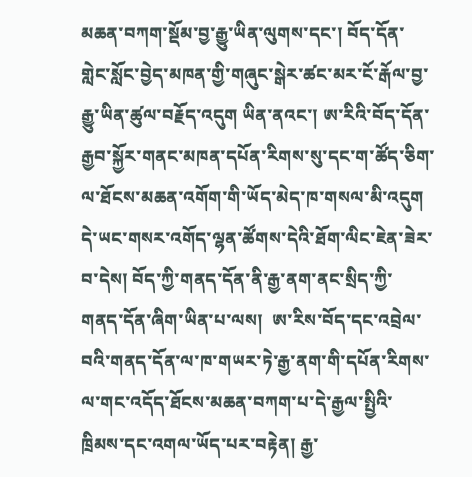མཆན་བཀག་སྡོམ་བྱ་རྒྱུ་ཡིན་ལུགས་དང་། བོད་དོན་གླེང་སློང་བྱེད་མཁན་གྱི་གཞུང་སྒེར་ཚང་མར་ངོ་རྒོལ་བྱ་རྒྱུ་ཡིན་ཚུལ་བརྗོད་འདུག ཡིན་ནའང་། ཨ་རིའི་བོད་དོན་རྒྱབ་སྐྱོར་གནང་མཁན་དཔོན་རིགས་སུ་དང་ག་ཚོད་ཅིག་ལ་ཐོངས་མཆན་འགོག་གི་ཡོད་མེད་ཁ་གསལ་མི་འདུག
དེ་ཡང་གསར་འགོད་ལྷན་ཚོགས་དེའི་ཐོག་ལིང་ཇེན་ཟེར་བ་དེས། བོད་ཀྱི་གནད་དོན་ནི་རྒྱ་ནག་ནང་སྲིད་ཀྱི་གནད་དོན་ཞིག་ཡིན་པ་ལས།  ཨ་རིས་བོད་དང་འབྲེལ་བའི་གནད་དོན་ལ་ཁ་གཡར་ཏེ་རྒྱ་ནག་གི་དཔོན་རིགས་ལ་གང་འདོད་ཐོངས་མཆན་བཀག་པ་དེ་རྒྱལ་སྤྱིའི་ཁྲིམས་དང་འགལ་ཡོད་པར་བརྟེན། རྒྱ་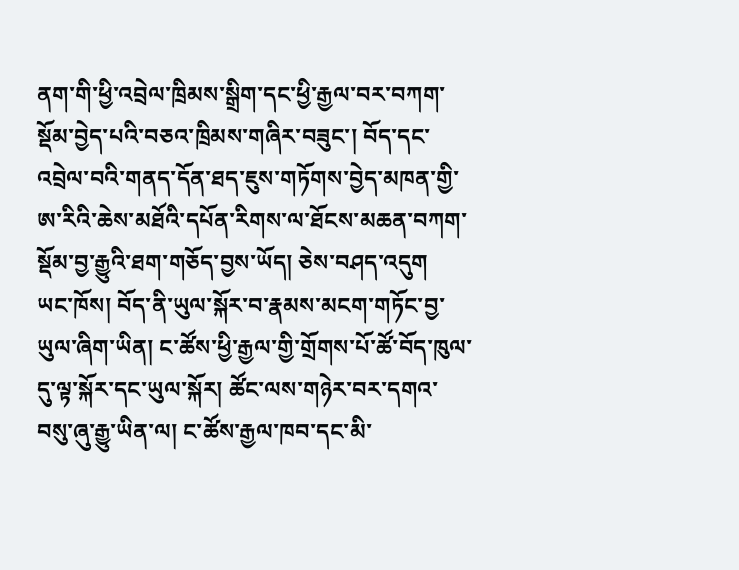ནག་གི་ཕྱི་འབྲེལ་ཁྲིམས་སྒྲིག་དང་ཕྱི་རྒྱལ་བར་བཀག་སྡོམ་བྱེད་པའི་བཅའ་ཁྲིམས་གཞིར་བཟུང་། བོད་དང་འབྲེལ་བའི་གནད་དོན་ཐད་ཇུས་གཏོགས་བྱེད་མཁན་གྱི་ཨ་རིའི་ཆེས་མཐོའི་དཔོན་རིགས་ལ་ཐོངས་མཆན་བཀག་སྡོམ་བྱ་རྒྱུའི་ཐག་གཅོད་བྱས་ཡོད། ཅེས་བཤད་འདུག
ཡང་ཁོས། བོད་ནི་ཡུལ་སྐོར་བ་རྣམས་མངག་གཏོང་བྱ་ཡུལ་ཞིག་ཡིན། ང་ཚོས་ཕྱི་རྒྱལ་གྱི་གྲོགས་པོ་ཚོ་བོད་ཁུལ་དུ་ལྟ་སྐོར་དང་ཡུལ་སྐོར། ཚོང་ལས་གཉེར་བར་དགའ་བསུ་ཞུ་རྒྱུ་ཡིན་ལ། ང་ཚོས་རྒྱལ་ཁབ་དང་མི་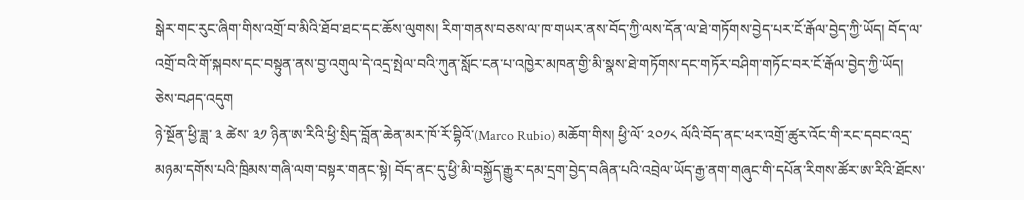སྒེར་གང་རུང་ཞིག་གིས་འགྲོ་བ་མིའི་ཐོབ་ཐང་དང་ཆོས་ལུགས། རིག་གནས་བཅས་ལ་ཁ་གཡར་ནས་བོད་ཀྱི་ལས་དོན་ལ་ཐེ་གཏོགས་བྱེད་པར་ངོ་རྒོལ་བྱེད་ཀྱི་ཡོད། བོད་ལ་འགྲོ་བའི་གོ་སྐབས་དང་བསྟུན་ནས་བྱ་འགུལ་དེ་འདྲ་སྤེལ་བའི་ཀུན་སློང་ངན་པ་འཁྱེར་མཁན་གྱི་མི་སྣས་ཐེ་གཏོགས་དང་གཏོར་བཤིག་གཏོང་བར་ངོ་རྒོལ་བྱེད་ཀྱི་ཡོད། ཅེས་བཤད་འདུག
ཉེ་སྔོན་ཕྱི་ཟླ་ ༣ ཚེས་ ༣༡ ཉིན་ཨ་རིའི་ཕྱི་སྲིད་བློན་ཆེན་མར་ཁོ་རོ་བྷིའོ་(Marco Rubio) མཆོག་གིས། ཕྱི་ལོ་ ༢༠༡༨ ལོའི་བོད་ནང་ཕར་འགྲོ་ཚུར་འོང་གི་རང་དབང་འདྲ་མཉམ་དགོས་པའི་ཁྲིམས་གཞི་ལག་བསྟར་གནང་སྟེ། བོད་ནང་དུ་ཕྱི་མི་བསྐྱོད་རྒྱུར་དམ་དྲག་བྱེད་བཞིན་པའི་འབྲེལ་ཡོད་རྒྱ་ནག་གཞུང་གི་དཔོན་རིགས་ཚོར་ཨ་རིའི་ཐོངས་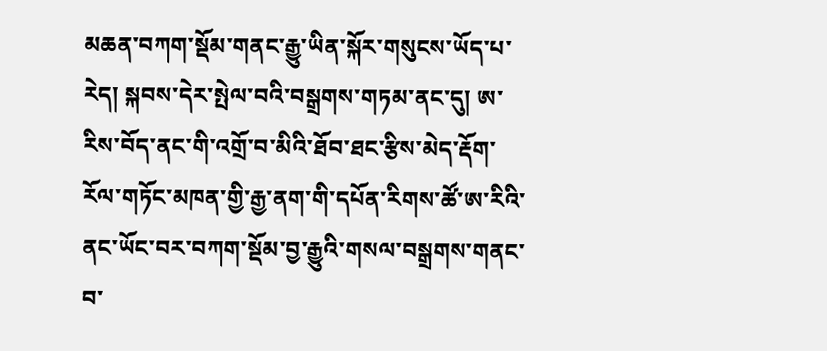མཆན་བཀག་སྡོམ་གནང་རྒྱུ་ཡིན་སྐོར་གསུངས་ཡོད་པ་རེད། སྐབས་དེར་སྤེལ་བའི་བསྒྲགས་གཏམ་ནང་དུ། ཨ་རིས་བོད་ནང་གི་འགྲོ་བ་མིའི་ཐོབ་ཐང་རྩིས་མེད་རྡོག་རོལ་གཏོང་མཁན་གྱི་རྒྱ་ནག་གི་དཔོན་རིགས་ཚོ་ཨ་རིའི་ནང་ཡོང་བར་བཀག་སྡོམ་བྱ་རྒྱུའི་གསལ་བསྒྲགས་གནང་བ་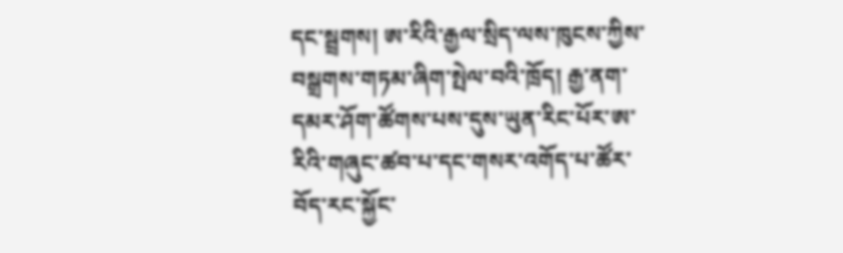དང་སྦྲགས། ཨ་རིའི་རྒྱལ་སྲིད་ལས་ཁུངས་ཀྱིས་བསྒྲགས་གཏམ་ཞིག་སྤེལ་བའི་ཁྲོད། རྒྱ་ནག་དམར་ཤོག་ཚོགས་པས་དུས་ཡུན་རིང་པོར་ཨ་རིའི་གཞུང་ཚབ་པ་དང་གསར་འགོད་པ་ཚོར་བོད་རང་སྐྱོང་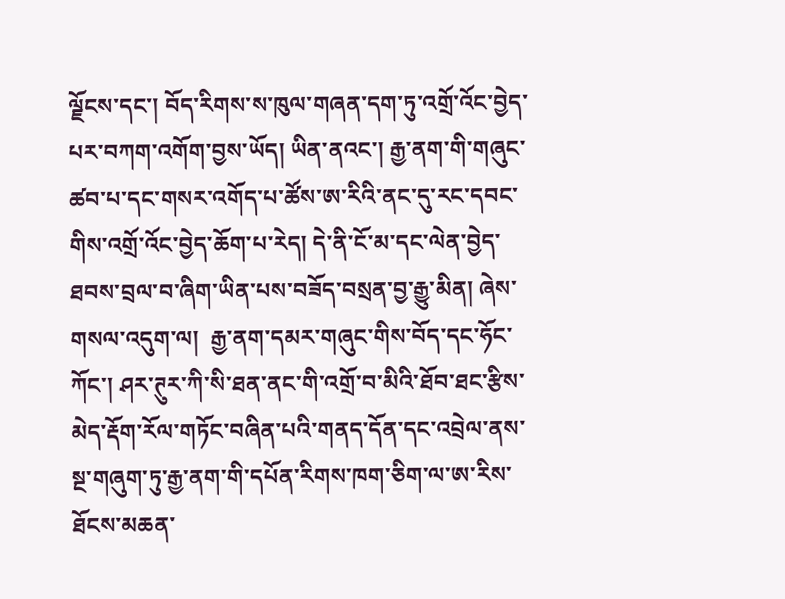ལྗོངས་དང་། བོད་རིགས་ས་ཁུལ་གཞན་དག་ཏུ་འགྲོ་འོང་བྱེད་པར་བཀག་འགོག་བྱས་ཡོད། ཡིན་ནའང་། རྒྱ་ནག་གི་གཞུང་ཚབ་པ་དང་གསར་འགོད་པ་ཚོས་ཨ་རིའི་ནང་དུ་རང་དབང་གིས་འགྲོ་འོང་བྱེད་ཆོག་པ་རེད། དེ་ནི་ངོ་མ་དང་ལེན་བྱེད་ཐབས་བྲལ་བ་ཞིག་ཡིན་པས་བཟོད་བསྲན་བྱ་རྒྱུ་མིན། ཞེས་གསལ་འདུག་ལ།  རྒྱ་ནག་དམར་གཞུང་གིས་བོད་དང་ཧོང་ཀོང་། ཤར་ཊུར་ཀི་སི་ཐན་ནང་གི་འགྲོ་བ་མིའི་ཐོབ་ཐང་རྩིས་མེད་རྡོག་རོལ་གཏོང་བཞིན་པའི་གནད་དོན་དང་འབྲེལ་ནས་སྔ་གཞུག་ཏུ་རྒྱ་ནག་གི་དཔོན་རིགས་ཁག་ཅིག་ལ་ཨ་རིས་ཐོངས་མཆན་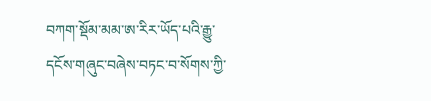བཀག་སྡོམ་མམ་ཨ་རིར་ཡོད་པའི་རྒྱུ་དངོས་གཞུང་བཞེས་བཏང་བ་སོགས་ཀྱི་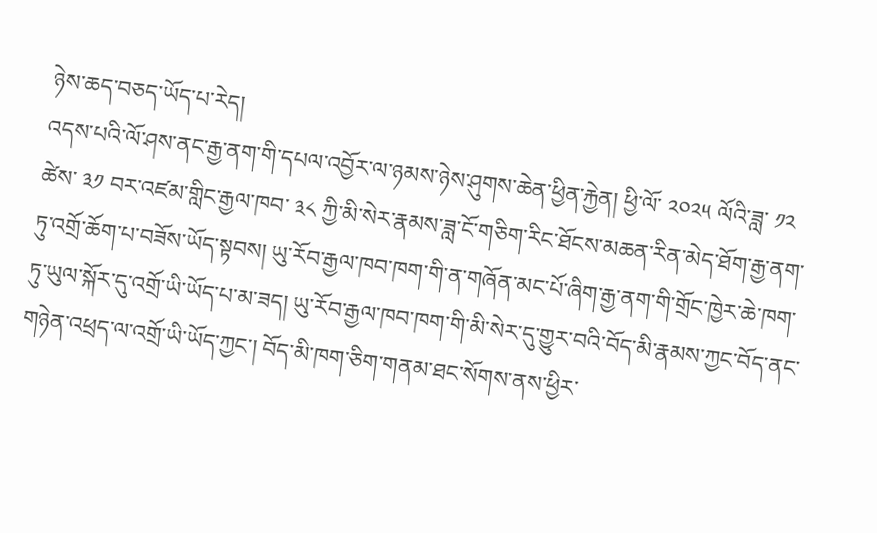ཉེས་ཆད་བཅད་ཡོད་པ་རེད།
འདས་པའི་ལོ་ཤས་ནང་རྒྱ་ནག་གི་དཔལ་འབྱོར་ལ་ཉམས་ཉེས་ཤུགས་ཆེན་ཕྱིན་རྐྱེན། ཕྱི་ལོ་ ༢༠༢༥ ལོའི་ཟླ་ ༡༢ ཚེས་ ༣༡ བར་འཛམ་གླིང་རྒྱལ་ཁབ་ ༣༨ ཀྱི་མི་སེར་རྣམས་ཟླ་ངོ་གཅིག་རིང་ཐོངས་མཆན་རིན་མེད་ཐོག་རྒྱ་ནག་ཏུ་འགྲོ་ཆོག་པ་བཟོས་ཡོད་སྟབས། ཡུ་རོབ་རྒྱལ་ཁབ་ཁག་གི་ན་གཞོན་མང་པོ་ཞིག་རྒྱ་ནག་གི་གྲོང་ཁྱེར་ཆེ་ཁག་ཏུ་ཡུལ་སྐོར་དུ་འགྲོ་ཡི་ཡོད་པ་མ་ཟད། ཡུ་རོབ་རྒྱལ་ཁབ་ཁག་གི་མི་སེར་དུ་གྱུར་བའི་བོད་མི་རྣམས་ཀྱང་བོད་ནང་གཉེན་འཕྲད་ལ་འགྲོ་ཡི་ཡོད་ཀྱང་། བོད་མི་ཁག་ཅིག་གནམ་ཐང་སོགས་ནས་ཕྱིར་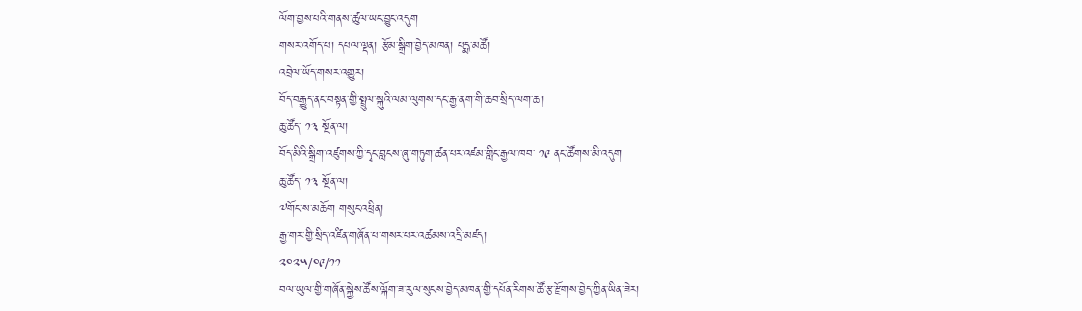ལོག་བྱས་པའི་གནས་ཚུལ་ཡང་བྱུང་འདུག
གསར་འགོད་པ། དཔལ་ལྡན། རྩོམ་སྒྲིག་བྱེད་མཁན། པདྨ་མཚོ།
འབྲེལ་ཡོད་གསར་འགྱུར།
བོད་བརྒྱུད་ནང་བསྟན་གྱི་སྤྲུལ་སྐུའི་ལམ་ལུགས་དང་རྒྱ་ནག་གི་ཆབ་སྲིད་ལག་ཆ།
ཆུ་ཚོད་ ༡༣ སྔོན་ལ།
བོད་མིའི་སྒྲིག་འཛུགས་ཀྱི་དྭང་བླངས་ཞུ་གཏུག་ཚན་པར་འཛམ་གླིང་རྒྱལ་ཁབ་ ༡༩ ནང་ཚོགས་མི་འདུག
ཆུ་ཚོད་ ༡༣ སྔོན་ལ།
༧གོང་ས་མཆོག གསུང་འཕྲིན།
རྒྱ་གར་གྱི་སྲིད་འཛིན་གཞོན་པ་གསར་པར་འཚམས་འདྲི་མཛད།
༢༠༢༥/༠༩/༡༡
བལ་ཡུལ་གྱི་གཞོན་སྐྱེས་ཚོས་ལྐོག་ཟ་རུལ་སུངས་བྱེད་མཁན་གྱི་དཔོན་རིགས་ཚོ་རྩ་རྫོགས་བྱེད་ཀྱིན་ཡིན་ཟེར།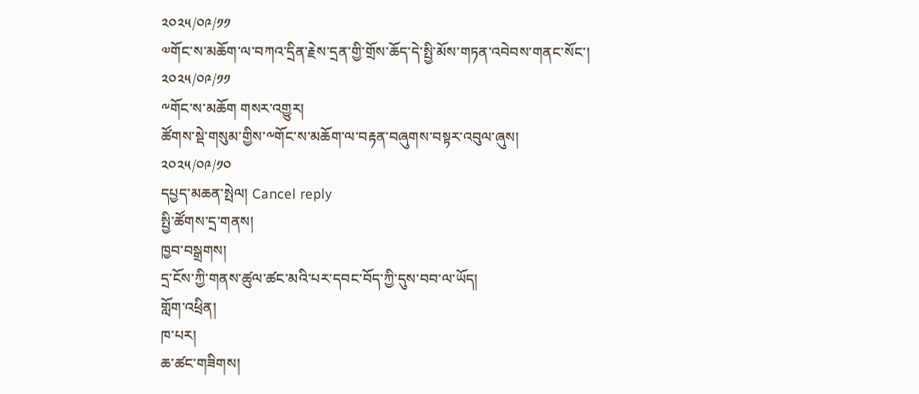༢༠༢༥/༠༩/༡༡
༧གོང་ས་མཆོག་ལ་བཀའ་དྲིན་རྗེས་དྲན་གྱི་གྲོས་ཆོད་དེ་སྤྱི་མོས་གཏན་འབེབས་གནང་སོང་།
༢༠༢༥/༠༩/༡༡
༸གོང་ས་མཆོག གསར་འགྱུར།
ཚོགས་སྡེ་གསུམ་གྱིས་༸གོང་ས་མཆོག་ལ་བརྟན་བཞུགས་བསྟར་འབུལ་ཞུས།
༢༠༢༥/༠༩/༡༠
དཔྱད་མཆན་སྤེལ། Cancel reply
སྤྱི་ཚོགས་དྲ་གནས།
ཁྱབ་བསྒྲགས།
དྲ་ངོས་ཀྱི་གནས་ཚུལ་ཚང་མའི་པར་དབང་བོད་ཀྱི་དུས་བབ་ལ་ཡོད།
གློག་འཕྲིན།
ཁ་པར།
ཆ་ཚང་གཟིགས།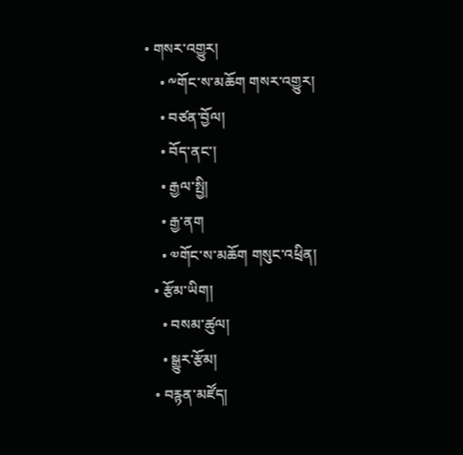• གསར་འགྱུར།
    • ༸གོང་ས་མཆོག གསར་འགྱུར།
    • བཙན་བྱོལ།
    • བོད་ནང་།
    • རྒྱལ་སྤྱི།
    • རྒྱ་ནག
    • ༧གོང་ས་མཆོག གསུང་འཕྲིན།
  • རྩོམ་ཡིག།
    • བསམ་ཚུལ།
    • སྒྱུར་རྩོམ།
  • བརྙན་མཛོད།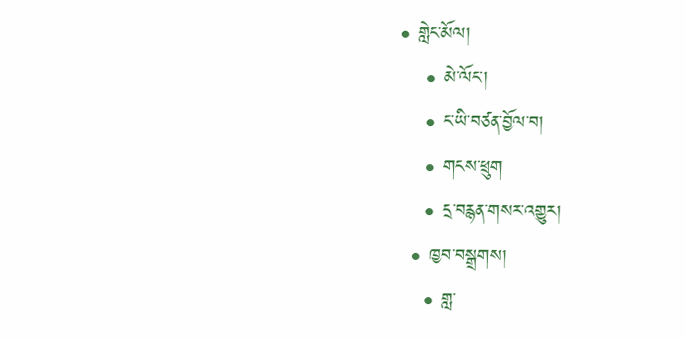• གླེང་མོལ།
    • མེ་ལོང་།
    • ང་ཡི་བཙན་བྱོལ་བ།
    • གངས་ཕྲུག
    • དྲ་བརྙན་གསར་འགྱུར།
  • ཁྱབ་བསྒྲགས།
    • གླ་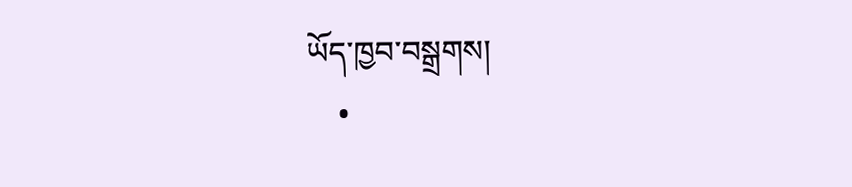ཡོད་ཁྱབ་བསྒྲགས།
    •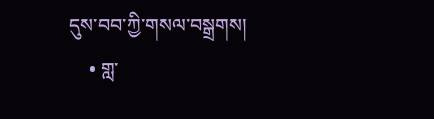དུས་བབ་ཀྱི་གསལ་བསྒྲགས།
    • གླ་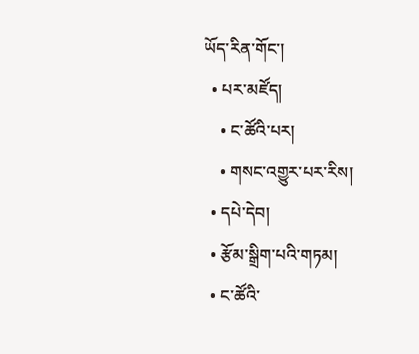ཡོད་རིན་གོང་།
  • པར་མཛོད།
    • ང་ཚོའི་པར།
    • གསང་འགྱུར་པར་རིས།
  • དཔེ་དེབ།
  • རྩོམ་སྒྲིག་པའི་གཏམ།
  • ང་ཚོའི་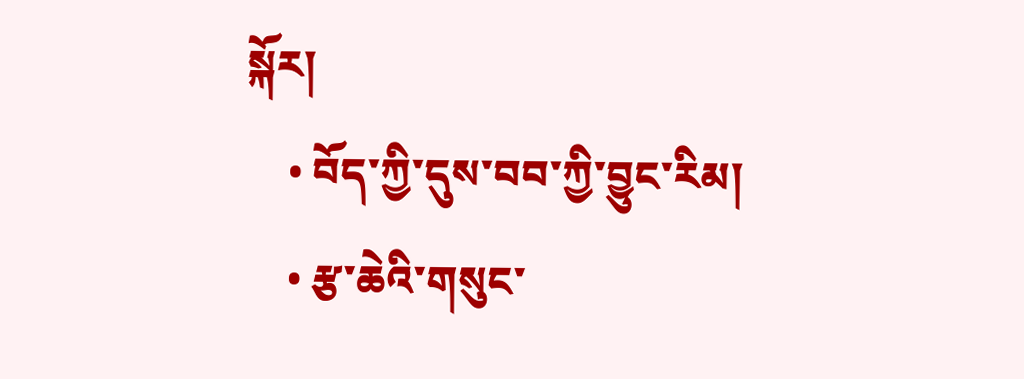སྐོར།
    • བོད་ཀྱི་དུས་བབ་ཀྱི་བྱུང་རིམ།
    • རྩ་ཆེའི་གསུང་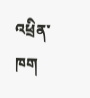འཕྲིན་ཁག